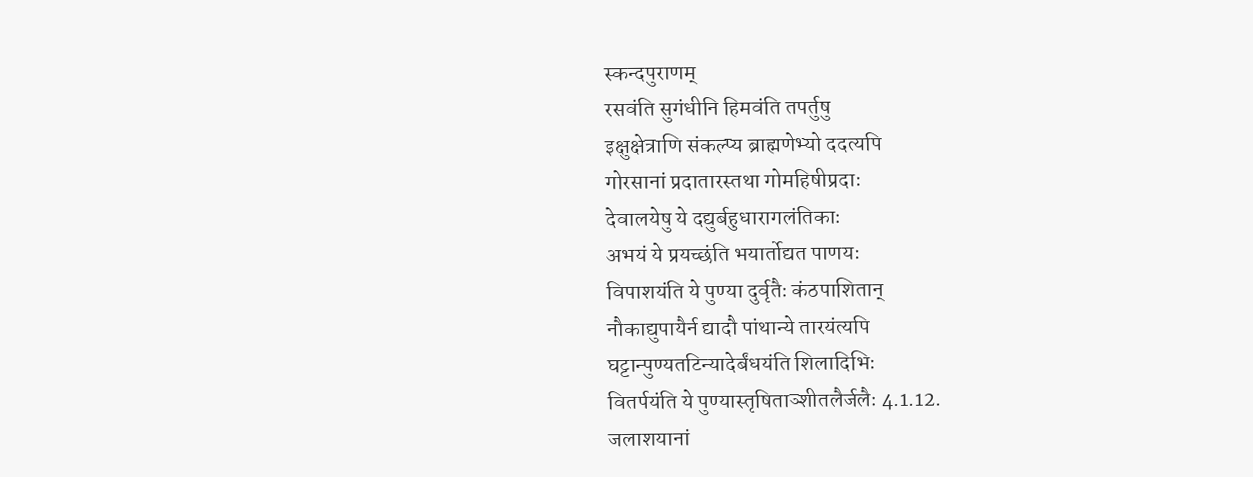स्कन्दपुराणम्
रसवंति सुगंधीनि हिमवंति तपर्तुषु
इक्षुक्षेत्राणि संकल्प्य ब्राह्मणेभ्यो ददत्यपि
गोरसानां प्रदातारस्तथा गोमहिषीप्रदाः
देवालयेषु ये दद्युर्बहुधारागलंतिकाः
अभयं ये प्रयच्छंति भयार्तोद्यत पाणयः
विपाशयंति ये पुण्या दुर्वृतैः कंठपाशितान्
नौकाद्युपायैर्न द्यादौ पांथान्ये तारयंत्यपि
घट्टान्पुण्यतटिन्यादेर्बंधयंति शिलादिभिः
वितर्पयंति ये पुण्यास्तृषिताञ्शीतलैर्जलैः 4.1.12.
जलाशयानां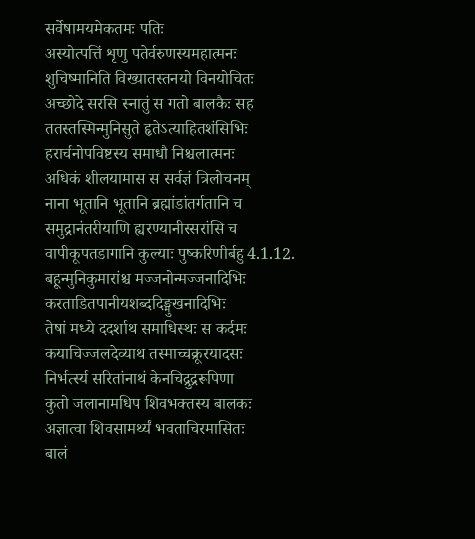सर्वेषामयमेकतमः पतिः
अस्योत्पत्तिं शृणु पतेर्वरुणस्यमहात्मनः
शुचिष्मानिति विख्यातस्तनयो विनयोचितः
अच्छोदे सरसि स्नातुं स गतो बालकैः सह
ततस्तस्मिन्मुनिसुते हृतेऽत्याहितशंसिभिः
हरार्चनोपविष्टस्य समाधौ निश्चलात्मनः
अधिकं शीलयामास स सर्वज्ञं त्रिलोचनम्
नाना भूतानि भूतानि ब्रह्मांडांतर्गतानि च
समुद्रानंतरीयाणि ह्यरण्यानीस्सरांसि च
वापीकूपतडागानि कुल्याः पुष्करिणीर्बहु 4.1.12.
बहून्मुनिकुमारांश्च मज्जनोन्मज्जनादिभिः
करताडितपानीयशब्ददिङ्मुखनादिभिः
तेषां मध्ये ददर्शाथ समाधिस्थः स कर्दमः
कयाचिज्जलदेव्याथ तस्माच्चक्रूरयादसः
निर्भर्त्स्य सरितांनाथं केनचिद्रुद्ररूपिणा
कुतो जलानामधिप शिवभक्तस्य बालकः
अज्ञात्वा शिवसामर्थ्यं भवताचिरमासितः
बालं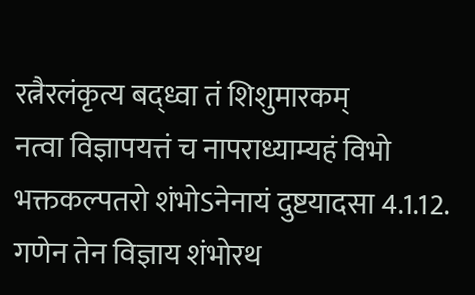रत्नैरलंकृत्य बद्ध्वा तं शिशुमारकम्
नत्वा विज्ञापयत्तं च नापराध्याम्यहं विभो
भक्तकल्पतरो शंभोऽनेनायं दुष्टयादसा 4.1.12.
गणेन तेन विज्ञाय शंभोरथ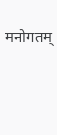मनोगतम्